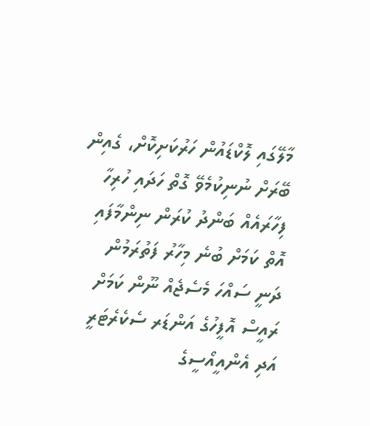މާލޭގައި ލޮކްޑައުން ހަރުކަށިކޮށް، ގެއިން ބޭރަށް ނުނިކުމެވޭ ގޮތް ހަދައި ހުރިހާ ފިހާރައެއް ބަންދު ކުރަން ނިންމާފައި އޮތް ކަމަށް ބުނެ މިހާރު ފަތުރަމުން ދަނީ ސައްހަ މެސެޖެއް ނޫން ކަމަށް ރައީސް އޮފީހުގެ އަންޑަރ ސެކެރެޓަރީ އަދި އެންއީއޯސީގެ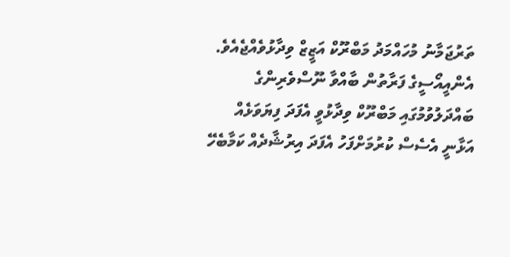ތަރުޖަމާނު މުހައްމަދު މަބްރޫކް އަޒީޒް ވިދާޅުވެއްޖެއެވެ.
އެންއީއޯސީގެ ފަރާތުން ބާއްވާ ނޫސްވެރިންގެ ބައްދަލުވުމުގައި މަބްރޫކް ވިދާޅުވީ އެފަދަ ފިޔަވަޅެއް އަޅާނީ އެސެސް ކުރުމަށްފަހު އެފަދަ އިރުޝާދެއް ކަމާބެހޭ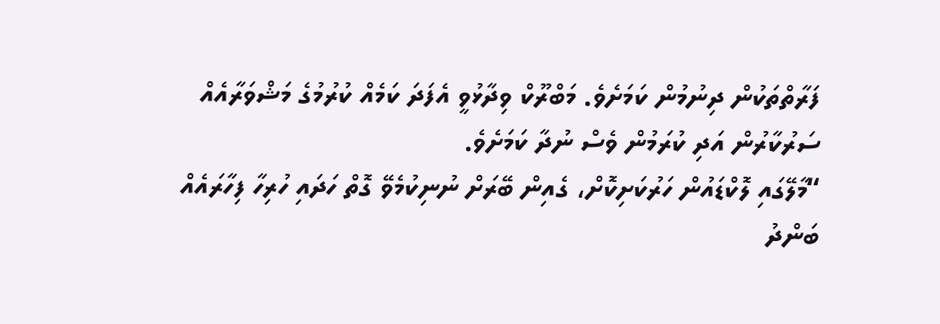ފަރާތްތަކުން ދިނުމުން ކަމަށެވެ. މަބްރޫކް ވިދާޅުވީ އެފަދަ ކަމެއް ކުރުމުގެ މަޝްވަރާއެއް ސަރުކާރުން އަދި ކުރަމުން ވެސް ނުދާ ކަމަށެވެ.
“މާލޭގައި ލޮކްޑައުން ހަރުކަށިކޮށް، ގެއިން ބޭރަށް ނުނިކުމެވޭ ގޮތް ހަދައި ހުރިހާ ފިހާރައެއް ބަންދު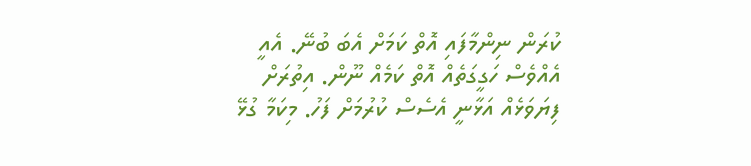ކުރަން ނިންމާފައި އޮތް ކަމަށް އެބަ ބުނޭ. އެއީ އެއްވެސް ހަގީގަތެއް އޮތް ކަމެއް ނޫން. އިތުރަށް ފިޔަވަޅެއް އަޅާނީ އެސެސް ކުރުމަށް ފަހު. މިކަމާ ގުޅޭ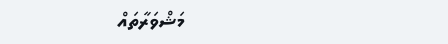މަޝްވަރާތައް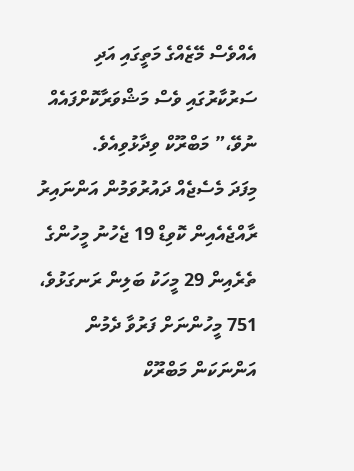އެއްވެސް މޭޒެއްގެ މަތީގައި އަދި ސަރުކާރުގައި ވެސް މަޝްވަރާކޮށްފައެއް ނުވޭ،” މަބްރޫކް ވިދާޅުވިއެވެ.
މިފަދަ މެސެޖެއް ދައުރުވަމުން އަންނައިރު ރާއްޖެއެއިން ކޮވިޑް 19 ޖެހުނު މީހުންގެ ތެރެއިން 29 މީހަކު ބަލިން ރަނގަޅުވެ، 751 މީހުންނަށް ފަރުވާ ދެމުން އަންނަކަން މަބްރޫކް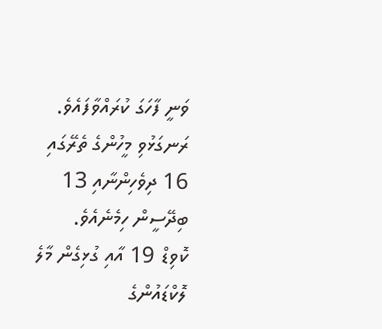ވަނީ ފާހަގަ ކުރައްވާފައެވެ. ރަނގަޅުވި މީހުންގެ ތެރޭގައި 16 ދިވެހިންނާއި 13 ބިދޭސީން ހިމެނެއެވެ.
ކޮވިޑް 19 އާއި ގުޅިގެން މާލެ ލޮކްޑައުންގެ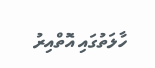ހާލަތުގައި އޮތްއިރު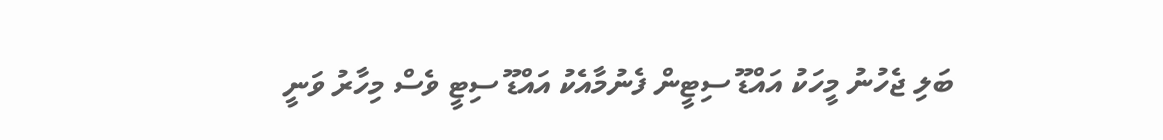ބަލި ޖެހުނު މީހަކު އައްޑޫ ސިޓީން ފެނުމާއެކު އައްޑޫ ސިޓީ ވެސް މިހާރު ވަނީ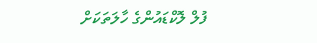ފުލް ލޮކްޑައުންގެ ހާލަތަކަށް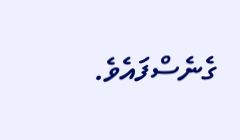ގެނެސްފައެވެ.